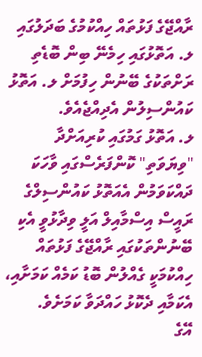ރާއްޖޭގެ ފަޅުތައް ހިއްކުމުގެ ބަދަލުގައި ލ. އަތޮޅުގައި ހިމެނޭ ބިން ބޮޑެތި ރަށްތަކުގެ ބޭނުން ހިފުމަށް ލ. އަތޮޅު ކައުންސިލުން އެދިއްޖެއެވެ.
ލ. އަތޮޅު ގަމުގައި ކުރިއަށްދާ "ވިޔަވަތި" ކޮންފަރެސްގައި ވާހަކަ ދައްކަވަމުން އެއަތޮޅު ކައުންސިލްގެ ރައީސް އިސްމާއިލް އަލީ ވިދާޅުވީ އެކި ބޭނުންތަކުގައި ރާއްޖޭގެ ފަޅުތައް ހިއްކުމަކީ ގެއްލުން ބޮޑު ކަމެއް ކަމަށާއި، އެކަމާއި ދެކޮޅު ހައްދަވާ ކަމަށެވެ.
އޭގެ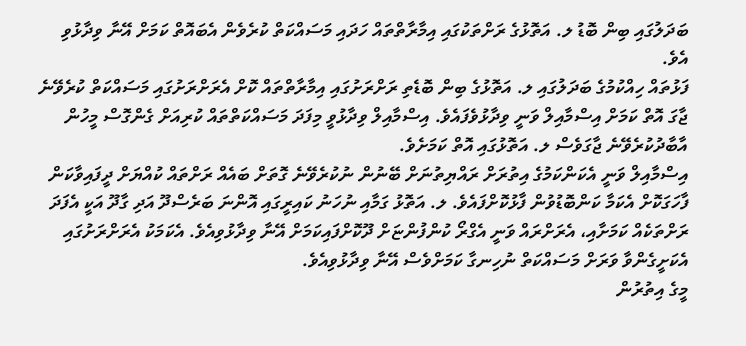ބަދަލުގައި ބިން ބޮޑު ލ. އަތޮޅުގެ ރަށްތަކުގައި އިމާރާތްތައް ހަދައި މަސައްކަތް ކުރެވެން އެބައޮތް ކަމަށް އޭނާ ވިދާޅުވި އެވެ.
ފަޅުތައް ހިއްކުމުގެ ބަދަލުގައި ލ. އަތޮޅުގެ ބިން ބޮޑެތި ރަށްރަށުގައި އިމާރާތްތައް ކޮށް އެރަށްރަށުގައި މަސައްކަތް ކުރެވޭނެ ޖާގަ އޮތް ކަމަށް އިސްމާއިލް ވަނީ ވިދާޅުވެފައެވެ. އިސްމާއިލް ވިދާޅުވީ މިފަދަ މަސައްކަތްތައް ކުރިއަށް ގެންގޮސް މީހުން އާބާދުކުރެވޭނެ ޖާގަވެސް ލ. އަތޮޅުގައި އޮތް ކަމަށެވެ.
އިސްމާއިލް ވަނީ އެކަންކަމުގެ އިތުރަށް ރައްޔިތުނަށް ބޭނުން ނުކުރެވޭނެ ގޮތަށް ބައެއް ރަށްތައް ކުއްޔަށް ދީފައިވާކަން ފާހަގަކޮށް އެކަމާ ކަންބޮޑުވުން ފާޅުކޮށްފައެވެ. ލ. އަތޮޅު ގަމާއި ނުހަނު ކައިރީގައި އޮންނަ ބަރެސްދޫ އަދި ގާދޫ އަކީ އެފަދަ ރަށްތަކެއް ކަމަށާއި، އެރަށްރައް ވަނީ އެގްރޯ ކުންފުންޏަށް ދޫކޮށްފައިކަމަށް އޭނާ ވިދާޅުވިއެވެ. އެކަމަކު އެރަށްރަށުގައި އެކަށީގެންވާ ވަރަށް މަސައްކަތް ނުހިނގާ ކަމަށްވެސް އޭނާ ވިދާޅުވިއެވެ.
މީގެ އިތުރުން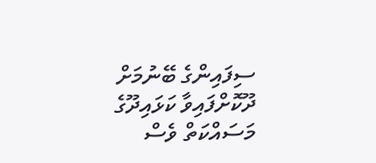ސިފައިންގެ ބޭނުމަށް ދޫކޮށްފައިވާ ކަޅައިދޫގެ މަސައްކަތް ވެސް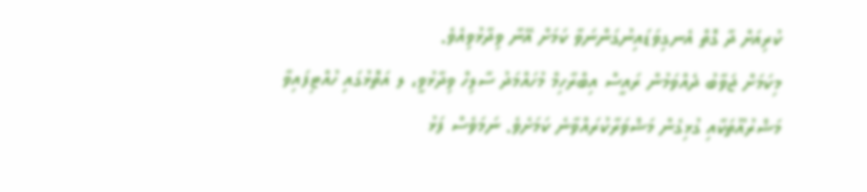ކުރިއަށް ދާ ގޮތް އެނގިވަޑައިނުގަންނަވާ ކަމަށް އޭނާ ވިދާޅުވިއެވެ.
މިކަމަށް ޖަވާބު ދެއްވަމުން ރައީސް އިބްރާހިމް މުހައްމަދު ސާލިހް ވިދާޅުވީ، ލ އަތޮޅުގައި ހުއްޓިފައިވާ މަޝްރުއޫތަކާއި ގުޅިގެން މަޝްވަރާކުރައްވާނެ ކަމަށެވެ. ނަމަވެސް ފަޅު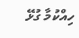ހިއްކުމާ ގުޅޭ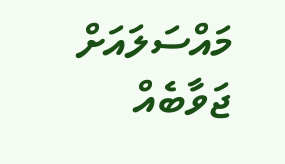މައްސަލައަށް ޖަވާބެއް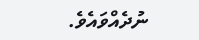ނުދެއްވައެވެ.